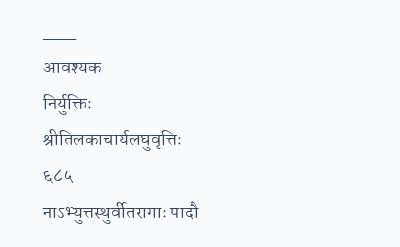___
आवश्यक
निर्युक्तिः श्रीतिलकाचार्यलघुवृत्तिः
६८५
नाऽभ्युत्तस्थुर्वीतरागाः पादौ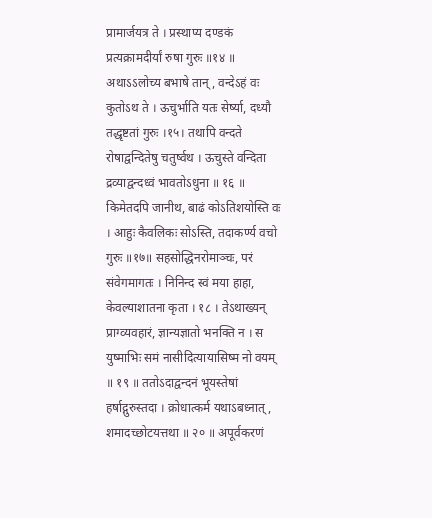प्रामार्जयत्र ते । प्रस्थाप्य दण्डकं प्रत्यक्रामदीर्यां रुषा गुरुः ॥१४ ॥ अथाऽऽलोच्य बभाषे तान्, वन्देऽहं वः कुतोऽथ ते । ऊचुर्भाति यतः सेर्ष्या, दध्यौ तद्धृष्टतां गुरुः ।१५। तथापि वन्दते रोषाद्वन्दितेषु चतुर्ष्वथ । ऊचुस्ते वन्दिता द्रव्याद्वन्दध्वं भावतोऽधुना ॥ १६ ॥ किमेतदपि जानीथ, बाढं कोऽतिशयोस्ति वः । आहुः कैवलिकः सोऽस्ति, तदाकर्ण्य वचो गुरुः ॥१७॥ सहसोद्धिनरोमाञ्चः, परं संवेगमागतः । निनिन्द स्वं मया हाहा, केवल्याशातना कृता । १८ । तेऽथाख्यन् प्राग्व्यवहारं, ज्ञान्यज्ञातो भनक्ति न । स युष्माभिः समं नासीदित्यायासिष्म नो वयम् ॥ १९ ॥ ततोऽदाद्वन्दनं भूयस्तेषां हर्षाद्गुरुस्तदा । क्रोधात्कर्म यथाऽबध्नात्, शमादच्छोटयत्तथा ॥ २० ॥ अपूर्वकरणं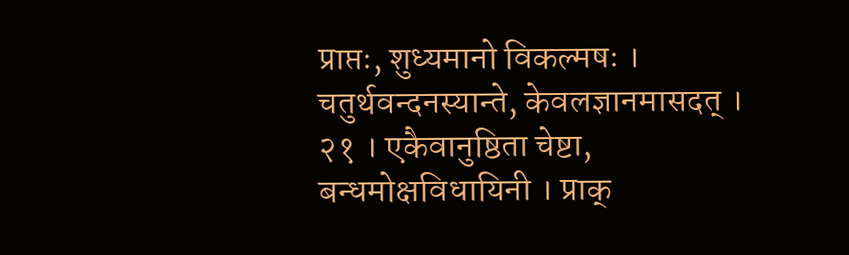प्राप्तः, शुध्यमानो विकल्मषः । चतुर्थवन्दनस्यान्ते, केवलज्ञानमासदत् । २१ । एकैवानुष्ठिता चेष्टा, बन्धमोक्षविधायिनी । प्राक्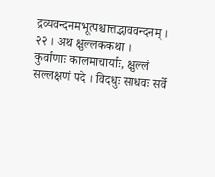द्रव्यवन्दनमभूत्पश्चात्तद्भाववन्दनम् । २२ । अथ क्षुल्लककथा ।
कुर्वाणाः कालमाचार्याः, क्षुल्लं सल्लक्षणं पदे । विदधुः साधवः सर्वे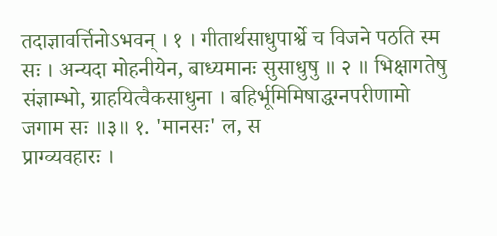तदाज्ञावर्त्तिनोऽभवन् । १ । गीतार्थसाधुपार्श्वे च विजने पठति स्म सः । अन्यदा मोहनीयेन, बाध्यमानः सुसाधुषु ॥ २ ॥ भिक्षागतेषु संज्ञाम्भो, ग्राहयित्वैकसाधुना । बहिर्भूमिमिषाद्धग्नपरीणामो जगाम सः ॥३॥ १. 'मानसः' ल, स
प्राग्व्यवहारः ।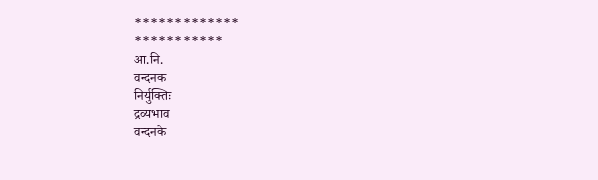*************
***********
आ.नि.
वन्दनक
निर्युक्तिः
द्रव्यभाव
वन्दनके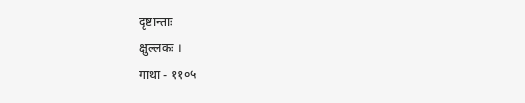दृष्टान्ताः
क्षुल्लकः ।
गाथा - ११०५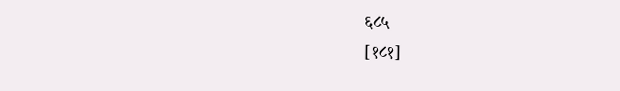६८५
[१८१]